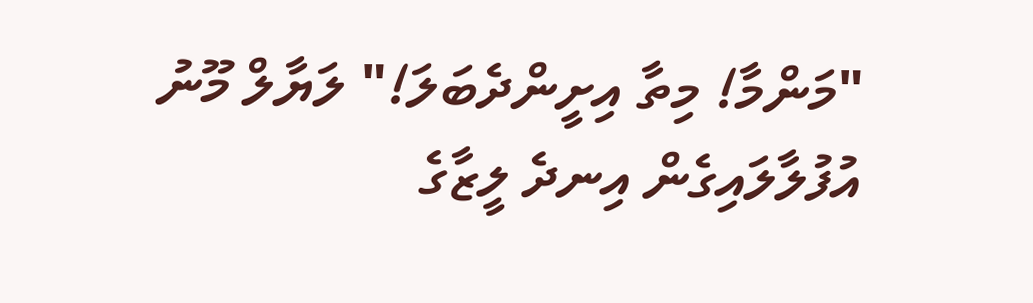"މަންމާ! މިތާ އިށީންދެބަލަ!" ލަޔާލް މޫނު އުފުލާލައިގެން އިނދެ ލީޒާގެ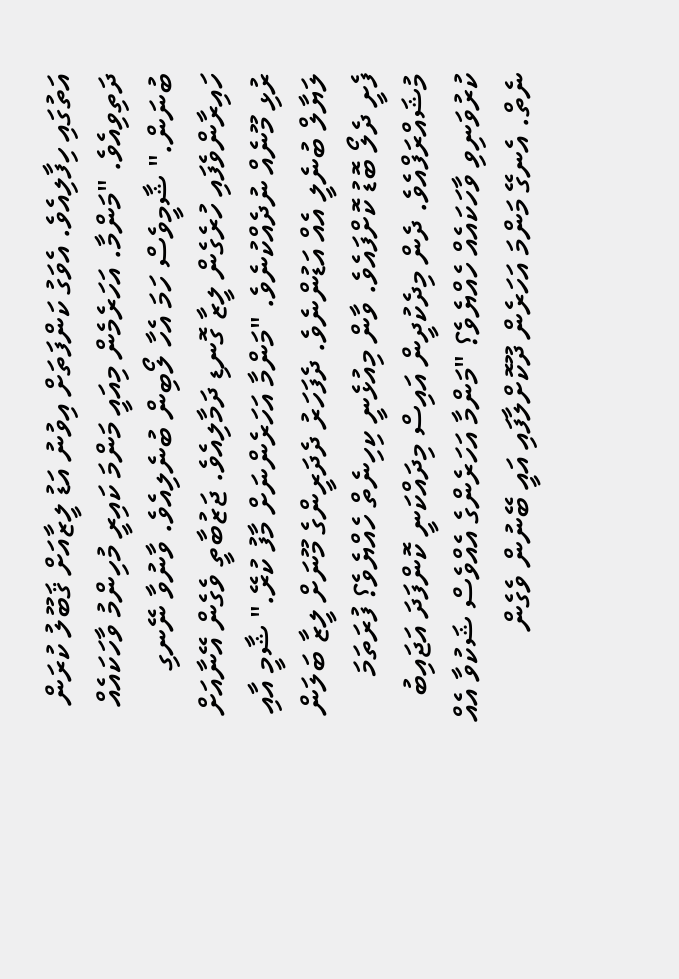އަތުގައި ހިފާލިއެވެ. އެވަގު ކަންފަތަށް އިވުނު އަޑު ލީޒާއަށް ޤަބޫލު ކުރަން ދަތިވިއެވެ. "މަންމާ. އަހަރެމެން މިއައީ މަންމަ ކައިރީ މުހިންމު ވާހަކައެއް ބުނަން." ޝާމީވެސް ހަމަ އެހާ ލޯބިން ބުނެލިއެވެ. ވާނުވާ ނޭނގި ހައިރާންވެފައި ހުރެގެން ލީޒާ ގޮނޑި ދަމާލިއެވެ. ޖަޒުބާތީ ވެގެން އޭނާއަށް ރުޅި މޫނެއް ނުދެއްކުނެވެ. "މަންމާ އަހަރެންނަށް މާފު ކުރޭ." ޝާމީ އާއި ލަޔާލް ބުނެލީ އެއް އަޑުންނެވެ. ދެފަހަރު ދެދަރީންގެ މޫނަށް ލީޒާ ބަލަން ފެށީ ދެލޯ ބޮޑު ކޮށްފައެވެ. ވާން މިއުޅެނީ ކިހިނެތް ހެއްޔެވެ؟ ފުރަތަމަ މުޝައްރަފްއެވެ. ދެން މިދެކުދީން އައިސް މިދައްކަނީ ކޮންފަދަ އަޖައިބު ކުރުވަނިވި ވާހަކައެއް ހެއްޔެވެ؟ "މަންމާ އަހަރެންގެ އެއްވެސް ޝަކުވާ އެއް ނެތް. އެނގޭ މަންމަ އަހަރެން ދޫކޮށްލާފައި އައީ ބޭނުން ވެގެން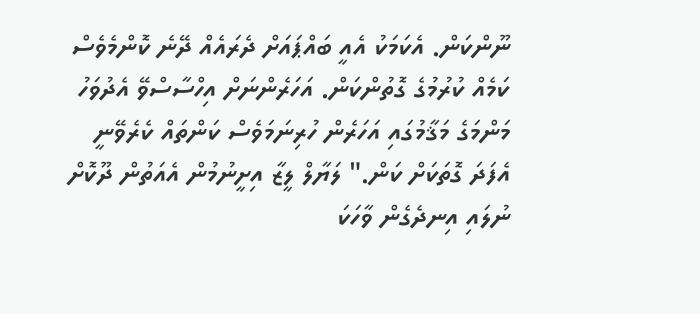ނޫންކަން. އެކަމަކު އެއީ ބައްޕައަށް ދެރައެއް ދޭނެ ކޮންމެވެސް ކަމެއް ކުރުމުގެ ގޮތުންކަން. އަހަރެންނަށް އިހްސާސްވޭ އެދުވަހު މަންމަގެ މަޤާމުގައި އަހަރެން ހުރިނަމަވެސް ކަންތައް ކެރެވޭނީ އެފަދަ ގޮތަކަށް ކަން." ލަޔާލް ލީޒާ އިށީނުމުން އެއަތުން ދޫކޮށް ނުލައި އިނދެގެން ވާހަކަ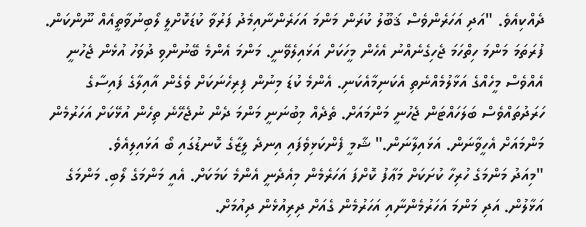ދެއްކިއެވެ. "އަދި އަހަރެންވެސް ޤަބޫލު ކުރަން މަންމަ އަހަރެންނާއިމެދު ފަރުވާ ކުޑަކޮށްލީ ލޯބިނުވާތީއެއް ނޫންކަން. ފުރަތަމަ މަންމަ ހިތްހަމަ ޖެހިގެނެއްނު އެހެން މީހަކަށް އަޅައިލެވޭނީ. މަންމަ އެންމެ ބޭނުންވި ދުވަހު އުޅެން ޖެހުނީ އެއްވެސް މީހެއްގެ އަޅާލުމެއްނެތި އެކަނިމާއެކަނި. އެންމެ ކުޑަ މިނުން ފިރިހެނަކަށް ވެގެން އާއިލާގެ ފައިސާގެ ހަރަދުތައްވެސް ބަލަހައްޓަން ޖެހުނީ މަންމައަށް. ތެދެއް މިބުނަނީ މަންމަ ދެން ނުޖެހޭނެ ތިހެން އުޅޭކަށް އަހަރުމެން މަންމައަށް އެހީވާނަން. އަޅައިލާނަން." ޝާމީ ފެންކަޅިވެފައި އިނދެ ލީޒާގެ ކޮނޑުގައި ބޯ އަޅައިލިއެވެ.
"މިއަދު މަންމަގެ ހުރިހާ ކުށަކަށް މަޢާފު ކޮށްފަ އަހަރެމެން މިއެދެނީ އެންމެ ކަމަކަށް. އެއީ މަންމަގެ ލޯބި. މަންމަގެ އަޅާލުން. އަދި މަންމަ އަހަރުމެންނާއި އަހަރުމެން ގެއަށް ދިރިއުޅެން ދިއުމަށް.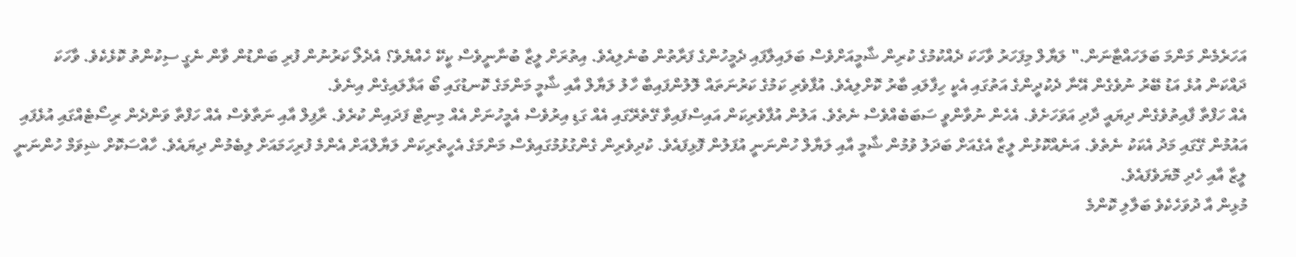އަހަރެމެން މަންމަ ބަލަހައްޓާނަން." ލަޔާލް މިފަހަރު ވާހަކަ ދެއްކުމުގެ ކުރިން ޝާމީއަށްވެސް ބަލައިލާފައި ދެމީހުންގެ ފަރާތުން ބުނެލިއެވެ. އިތުރަށް ލީޒާ ބުނާނީވެސް ކީކޭ ހެއްޔެވެ؟ އެދެލޯ ކަރުނުން ފުރި ބަންޑުން ވާން ނެގީ ސިކުންތު ކޮޅެކެވެ. ވާހަކަ ދައްކަން އުޅެ އަޑު ބޭރު ނުވެގެން އޭނާ ދެކުދީންގެ އަތުގައި އެކީ ހިފާލައި ބާރު ކޮށްލިއެވެ. އުފާވެރި ކަމުގެ ކަރުނަތައް ލޮލުންފައިބާ ހާލު ލަޔާލް އާއި ޝާމީ މަންމަގެ ކޮނޑުގައި ބޯ އަޅާލައިގެން އިނެވެ.
އެއް ހަފްތާ ފާއިތުވެގެން ދިޔައީ ދާދި އަވަހަށެވެ. އެހެން ނުވާންވީ ސަބަބެއްވެސް ނެތެވެ. އަލުން އުފާވެރިކަން އައިސްފައިވާ ގޭތެރޭގައި އެއް ގަޑި އިރުވެސް އެމީހުނަށް އެއް މިނިޓް ފަދައިން ކުރެވެ. ރާފިލް އާއި ނަތާވެސް އެއް ހަފްތާ ވަންދެން ރިސޯޓެއްގައި އުޅެފައި އައުމުން ގޭގައި މަދު އެކަކު ނެތެވެ. އަނެއްކޮޅުން ލީޒާ އެގެއަށް ބަދަލު ވުމުން ޝާމީ އާއި ލަޔާލް ހުންނަނީ އުފަލުން ފޮޅިފައެވެ. ކުދިވެރިން ގެންގުޅުމުގައިވެސް މަންމަގެ އެހީތެރިކަން ލަޔާލްއަށް އެންމެ ފުރިހަމައަށް ލިބެމުން ދިޔައެވެ. ހާއްސަކޮށް ޝިވަމް ހުންނަނީ ލީޒާ އާއި ހެދި މޮޔަވެފައެވެ.
މުޅިން އާ ދުވަހެކެވެ ބަލާލި ކޮންމެ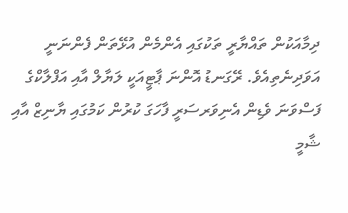ދިމާއަކުން ތައްޔާރީ ތަކުގައި އެންމެން އުޅޭތަން ފެންނަނީ އަވަދިނެތިއެވެ. ރޭގަނޑު އޮންނަ ޕާޓީއަކީ ލަޔާލް އާއި އަފްލާކްގެ ފަސްވަނަ ވެޑިން އެނިވަރސަރީ ފާހަގަ ކުރުން ކަމުގައި ޔާނިޒް އާއި ޝާމީ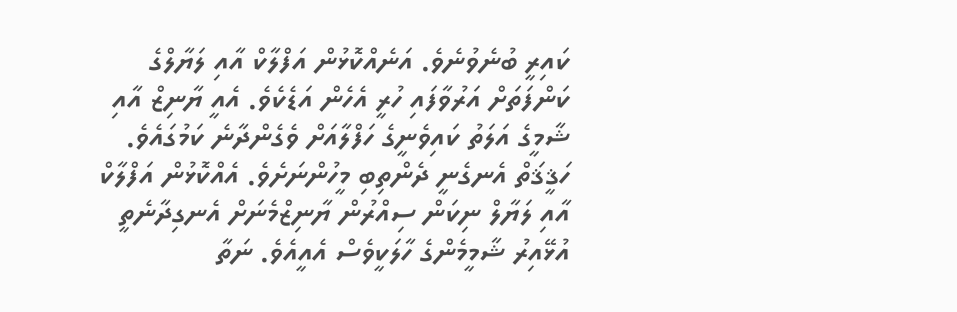ކައިރީ ބުނެވުނެވެ. އަނެއްކޮޅުން އަފްލާކް އާއި ލަޔާލްގެ ކަންފަތަށް އަރުވާފައި ހުރީ އެހެން އަޑެކެވެ. އެއީ ޔާނިޒް އާއި ޝާމީގެ އަލަތު ކައިވެނީގެ ހަފްލާއަށް ވެގެންދާނެ ކަމުގައެވެ. ހަޤީޤަތް އެނގެނީ ދެންތިބި މީހުންނަށެވެ. އެއްކޮޅުން އަފްލާކް އާއި ލަޔާލް ނިކަން ސިއްރުން ޔާނިޒްމެނަށް އެނގިދާނެތީ އުޅޭއިރު ޝާމީމެންގެ ހާލަކީވެސް އެއީއެވެ. ނަތާ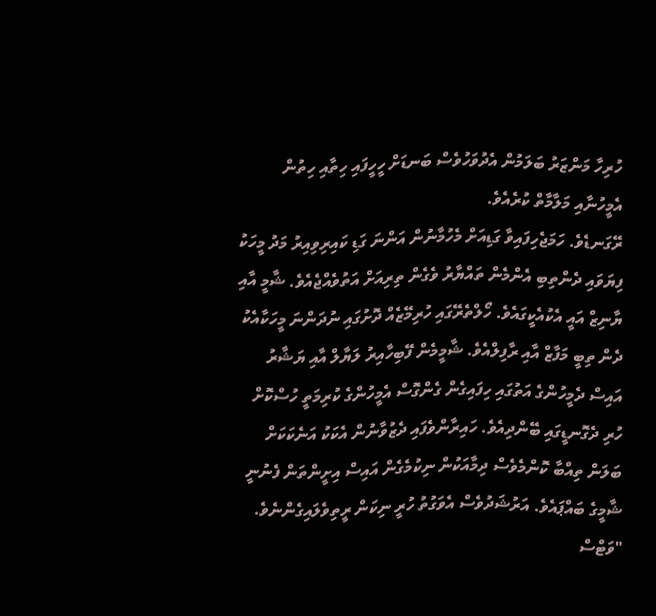ހުރިހާ މަންޒަރު ބަލަމުން އެދުވަހުވެސް ބަނޑަށް ހީހީފައި ހިތާއި ހިތުން އެމީހުނާއި މަލާމާތް ކުރެއެވެ.
ރޭގަނޑެވެ. ހަމަޖެހިފައިވާ ގަޑިއަށް މެހުމާނުން އަންނަ ގަޑި ކައިރިވިއިރު މަދު މީހަކު ފިޔަވައި ދެންތިބި އެންމެން ތައްޔާރު ވެގެން ތިރިއަށް އަތުވެއްޖެއެވެ. ޝާމީ އާއި ޔާނިޒް އައީ އެކުއެކީގައެވެ. ހޯލްތެރޭގައި ހުރިމޭޒެއް ދޮށުގައި ނުދަންނަ މީހަކާއެކު ދެން ތިބީ މަފާޒް އާއި ރާފިލްއެވެ. ޝާމީމެން ފޭބިހާއިރު ލަޔާލް އާއި ޔަޝާރު އައިސް ދެމީހުންގެ އަތުގައި ހިފައިގެން ގެންގޮސް އެމީހުންގެ ކުރިމަތީ ހުސްކޮށް ހުރި ދެގޮނޑީގައި ބޭންދިއެވެ. ހައިރާންވެފައި ދެޒުވާނުން އެކަކު އަނެކަކަށް ބަލަން ތިއްބާ ކޮންމެވެސް ދިމާއަކުން ނިކުމެގެން އައިސް އިށީންތަން ފެނުނީ ޝާމީގެ ބައްޕައެވެ. އަރުޝަދުވެސް އެވަގުތު ހުރީ ނިކަން ރީތިވެލައިގެންނެވެ.
"ވަޓްސް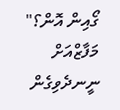ގޯއިން އޮން؟" މަފާޒްއަށް ނީނދެވިގެން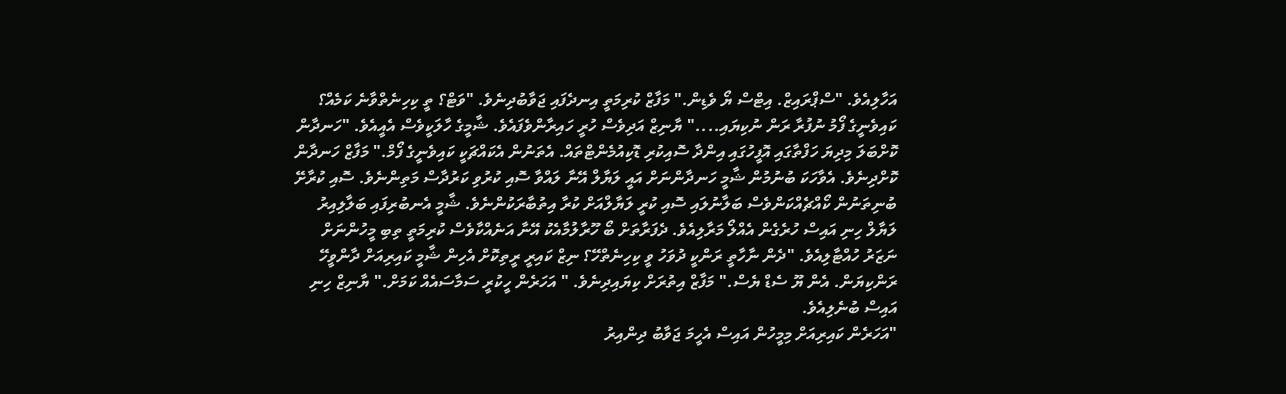އަހާލިއެވެ. "ސްޕްރައިޒް. އިޓްސް ޔޯ ވެޑިން." މަފާޒް ކުރިމަތީ އިނދެފައި ޖަވާބުދިނެވެ. "ވަޓް؟ ތީ ކިހިނެތްވާނެ ކަމެއް؟ ކައިވެނީގެ ފޯމު ނުފުރާ ރަން ނުކިޔައި...." ޔާނިޒް އަދިވެސް ހުރީ ހައިރާންވެފައެވެ. ޝާމީގެ ހާލަކީވެސް އެއީއެވެ. "ހަނދާން ކޮށްބަލަ މިދިޔަ ހަފްތާގައި އޮފީހުގައި އިންދާ ސޮއިކުރި ޑޮކިއުމެންޓްތައް. އެތަނުން އެކައްޗަކީ ކައިވެނީގެ ފޯމް." މަފާޒް ހަނދާން ކޮށްދިނެވެ. އެވާހަކަ ބުނުމުން ޝާމީ ހަނދާންނަށް އައީ ލަޔާލް އޭނާ ލައްވާ ސޮއި ކުރުވި ކަރުދާސް މަތިންނެވެ. ސޮއި ކުރާށޭ ބުނިތަނުން ކޯއްޗެއްކަންވެސް ބަލާނުލައި ސޮއި ކުރީ ލަޔާލްއަށް ކުރާ އިތުބާރަކުންނެވެ. ޝާމީ އެނބުރިފައި ބަލާލިއިރު ލަޔާލް ހިނި އައިސް ހުރެގެން އެއްލޯ މަރާލިއެވެ. ދެފަރާތަށް ބޯ ހޫރާލުމާއެކު އޭނާ އަނެއްކާވެސް ކުރިމަތީ ތިބި މީހުންނަށް ނަޒަރު ހުއްޓާލިއެވެ. "ދެން ނާހާތީ ރަންކީ ދުވަހު ވީ ކިހިނެތްހޭ؟ ނިޒް ކައިރީ ރީތިކޮށް އެހިން ޝާމީ ކައިރިއަށް ދާންވީހޭ ރަންކިޔަން. އެން ޔޫ ސެޑް ޔެސް." މަފާޒް އިތުރަށް ކިޔައިދިނެވެ. " އަހަރެން ހީކުރީ ސަމާސައެއް ކަމަށް." ޔާނިޒް ހިނި އައިސް ބުނެލިއެވެ.
"އަހަރެން ކައިރިއަށް މިމީހުން އައިސް އެހީމަ ޖަވާބު ދިންއިރު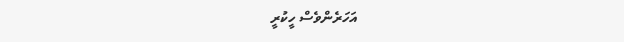އަހަރެންވެސް ހީކުރީ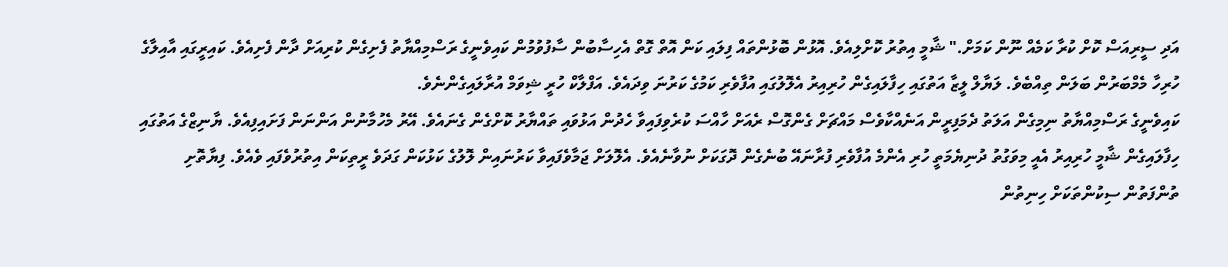އަދި ސީރިއަސް ކޮށް ކުރާ ކަމެއް ނޫން ކަމަށް." ޝާމީ އިތުރު ކޮށްލިއެވެ. އޮޅުން ބޮޅުންތައް ފިލައި ކަން އޮތް ގޮތް އެހިސާބުން ސާފުވުމުން ކައިވެނީގެ ރަސްމިއްޔާތު ފެށިގެން ކުރިއަށް ދާން ފެށިއެވެ. ކައިރީގައި އާއިލާގެ ހުރިހާ މެމްބަރުން ބަލަން ތިއްބެވެ. ލަޔާލް ލީޒާ އަތުގައި ހިފާލައިގެން ހުރިއިރު އެލޮލުގައި އުފާވެރި ކަމުގެ ކަރުނަ ވިދައެވެ. އަފްލާކް ހުރީ ޝިވަމް އުރާލައިގެންނެވެ.
ކައިވެނީގެ ރަސްމިއްޔާތު ނިމިގެން އަލަތު ދެމަފިރީން އަނެއްކާވެސް މައްޗަށް ގެންގޮސް ރެއަށް ހާއްސަ ކުރެވިފައިވާ ހެދުން އަޅުވައި ތައްޔާރު ކޮށްގެން ގެނައެވެ. އޭރު މެހުމާނުން އަންނަން ފަށައިފިއެވެ. ޔާނިޒްގެ އަތުގައި ހިފާލައިގެން ޝާމީ ހުރިއިރު އެއީ މިވަގުތު ދުނިޔެމަތީ ހުރި އެންމެ އުފާވެރި ފުރާނައޭ ބުނެގެން ދޮގަކަށް ނުވާނެއެވެ. އެލޮލަށް ޖަމާވެފައިވާ ކަރުނައިން ލޮލުގެ ކަޅުކަން ގަދަވެ ރީތިކަން އިތުރުވެފައި ވެއެވެ. ފިޔާތޮށި ތުންފަތުން ސިކުންތަކަށް ހިނިތުން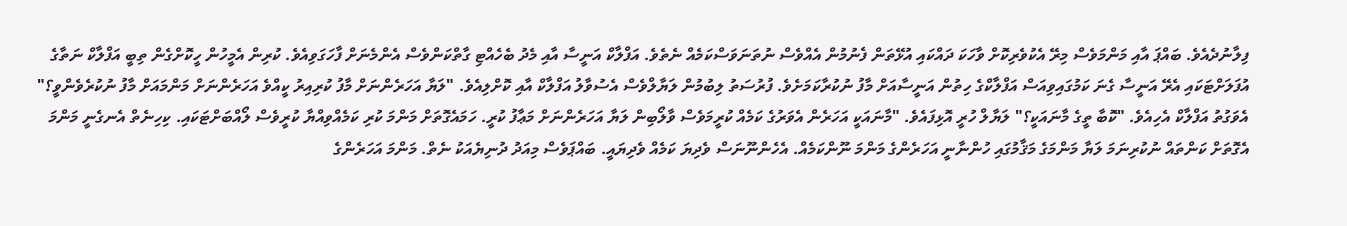ފިލާނުދެއެވެ. ބައްޕަ އާއި މަންމަވެސް މިރޭ އެކުވެރިކޮށް ވާހަކަ ދައްކައި އުޅޭތަން ފެނުމުން އެއްވެސް ނުތަނަވަސްކަމެއް ނެތެވެ. އަފްލާކް އަނީސާ އާއި މެދު ބެހެއްޓި ގާތްކަންވެސް އެންމެނަށް ފާހަގަވިއެވެ. ކުރިން އެމީހުން ހީކޮށްގެން ތިބީ އަފްލާކް ނަތާގެ އުފަލަށްޓަކައި އެރޭ އަނީސާ ގެނަ ކަމުގައިވިއަސް އަފްލާކްގެ ހިތުން އަނީސާއަށް މާފު ނުކުރާކަމަށެވެ. ފުރުސަތު ލިބުމުން ލަޔާލްވެސް އެސުވާލު އަފްލާކް އާއި ކޮށްލިއެވެ. "ލަޔާ އަހަރެންނަށް މާފު ކުރިއިރު ކީއްވެ އަހަރެންނަށް މަންމައަށް މާފު ނުކުރެވެންވީ؟" އެވަގުތު އަފްލާކް އެހިއެވެ. "ކޮބާ ތީގެ މާނައަކީ؟" ލަޔާލް ހުރީ އޮޅިފައެވެ. "މާނައަކީ އަހަރެން އެވަރުގެ ކަމެއް ކުރީމަވެސް ވާލޯބިން ލަޔާ އަހަރެންނަށް މަޢާފު ކުރީ. ހަމައެގޮތަށް މަންމަ ކުރި ކަމެއްވިއްޔާ ކުރީވެސް ލޯއްބަށްޓަކައި. ކިހިނެތް އެނގެނީ މަންމަ އެގޮތަށް ކަންތައް ނުކުރިނަމަ ލަޔާ މަންމަގެ މަޤާމުގައި ހުންނާނީ އަހަރެންގެ މަންމަ ނޫންކަމެއް. އެހެންނޫނަސް ވެދިޔަ ކަމެއް ވެދިޔައީ. ބައްޕަވެސް މިއަދު ދުނިޔެއަކު ނެތް. މަންމަ އަހަރެންގެ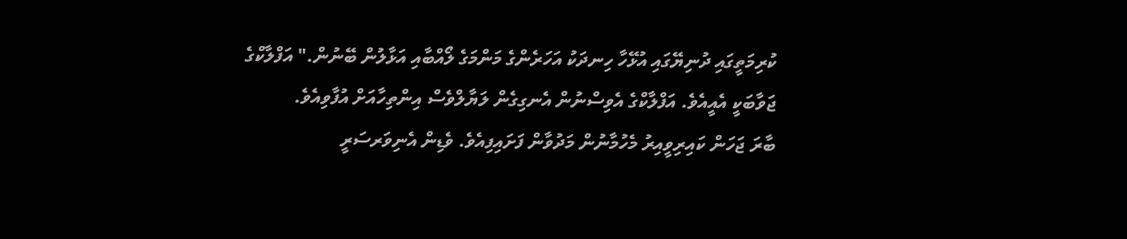ކުރިމަތީގައި ދުނިޔޭގައި އުޅޭހާ ހިނދަކު އަހަރެންގެ މަންމަގެ ލޯއްބާއި އަޅާލުން ބޭނުން." އަފްލާކްގެ ޖަވާބަކީ އެއީއެވެ. އަފްލާކްގެ އެވިސްނުން އެނގިގެން ލަޔާލްވެސް އިންތިހާއަށް އުފާވިއެވެ.
ބާރަ ޖަހަން ކައިރިވީއިރު މެހުމާނުން މަދުވާން ފަށައިފިއެވެ. ވެޑިން އެނިވަރސަރީ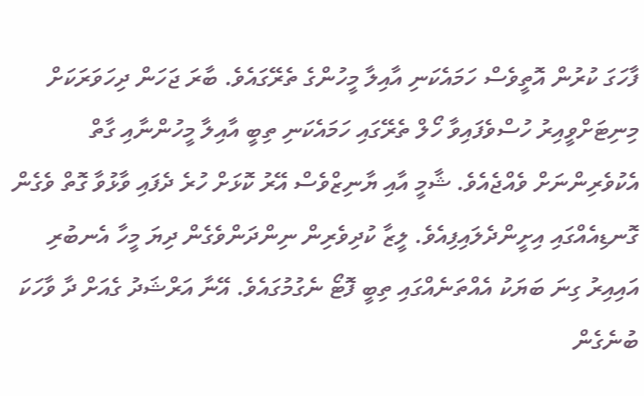ފާހަގަ ކުރުން އޮތީވެސް ހަމައެކަނި އާއިލާ މީހުންގެ ތެރޭގައެވެ. ބާރަ ޖަހަން ދިހަވަރަކަށް މިނިޓަށްވީއިރު ހުސްވެފައިވާ ހޯލް ތެރޭގައި ހަމައެކަނި ތިބީ އާއިލާ މީހުންނާއި ގާތް އެކުވެރިންނަށް ވެއްޖެއެވެ. ޝާމީ އާއި ޔާނިޒްވެސް އޭރު ކޮޅަށް ހުރެ ދެފައި ވާޅުވާ ގޮތް ވެގެން ގޮނޑިއެއްގައި އިށީންދެލައިފިއެވެ. ލީޒާ ކުދިވެރިން ނިންދަންވެގެން ދިޔަ މީހާ އެނބުރި އައިއިރު ގިނަ ބަޔަކު އެއްތަނެއްގައި ތިބީ ފޮޓޯ ނެގުމުގައެވެ. އޭނާ އަރްޝަދު ގެއަށް ދާ ވާހަކަ ބުނެގެން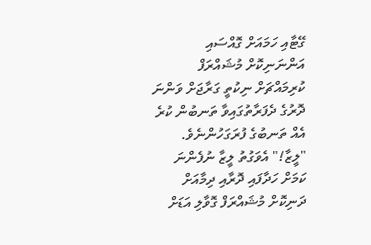ގޭޓާއި ހަމައަށް ގޮއްސައި އަންނަނިކޮށް މުޝައްރަފް ކުރިމައްޗަށް ނިކުތީ ގަރާޖަށް ވަންނަ ދޮރުގެ ދެފަރާތުގައިވާ ތަނބުން ކުރެ އެއް ތަނބުގެ ފުރަގަހުންނެވެ. "ލީޒާ!" އެވަގުތު ލީޒާ ނުފެންނަ ކަމަށް ހަދާފައި ދޮރާއި ދިމާއަށް ދަނިކޮށް މުޝައްރަފް ގޮވާލި އަޑަށް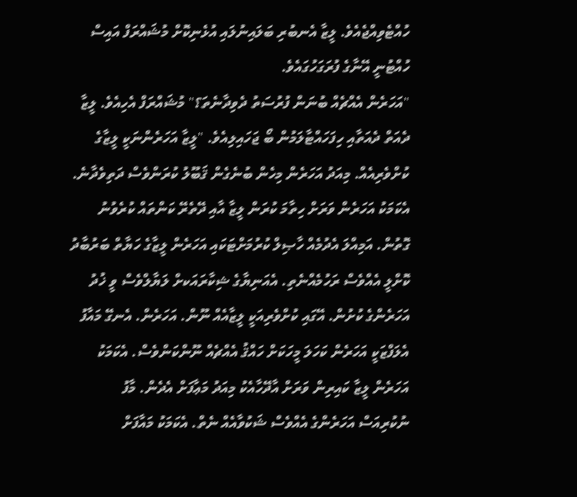ހުއްޓެވިއްޖެއެވެ. ލީޒާ އެނބުރި ބަލައިނުލައި އުޅެނިކޮށް މުޝައްރަފް އައިސް ހުއްޓުނީ އޭނާގެ ފުރަގަހުގައެވެ.
"އަހަރެން އެއްޗެއް ބުނަން ފުރުސަތު ދެވިދާނެތަ؟" މުޝައްރަފް އެހިއެވެ. ލީޒާ ދެއަތް ދެއަތާއި ހިފަހައްޓާލަމުން ބޯ ޖަހައިލިއެވެ. "ލީޒާ އަހަރެންނަކީ ލީޒާގެ ކުށްވެރިއެއް. މިއަދު އަހަރެން މިހެން ބުނެގެން ޤަބޫލު ކުރަންވެސް ދަތިވެދާނެ. އެކަމަކު އަހަރެން ވަރަށް ހިތާމަ ކުރަން ލީޒާ އާއި ދޭތެރޭ ކަންތައް ކުރެވުނު ގޮތުން. އަމިއްލަ އެދުމެއް ހާޞިލް ކުރުމަށްޓަކައި އަހަރެން ލީޒާގެ ހަޔާތް ބަރުބާދު ކޮށްލީ އެއްވެސް ރަހުމެއްނެތި. އެއަނިޔާގެ ޝިކާރައަކށް ލަޔާލްވެސް ވީ ޚުދު އަހަރެންގެ ކުށުން. އޭގައި ކުށްވެރިއަކީ ލީޒާއެއް ނޫން. އަހަރެން. އެނގޭ މައާފު އެލަފްޒަކީ އަހަރެން ކަހަލަ މީހަކަށް ހައްޤު އެއްޗެއް ނޫންކަންވެސް. އެކަމަކު އަހަރެން ލީޒާ ކައިރިން ވަރަށް އާދޭހާއެކު މިއަދު މަޢާފަށް އެދެން. މާފު ނުކުރިއަސް އަހަރެންގެ އެއްވެސް ޝަކުވާއެއް ނެތް. އެކަމަކު މައާފަށް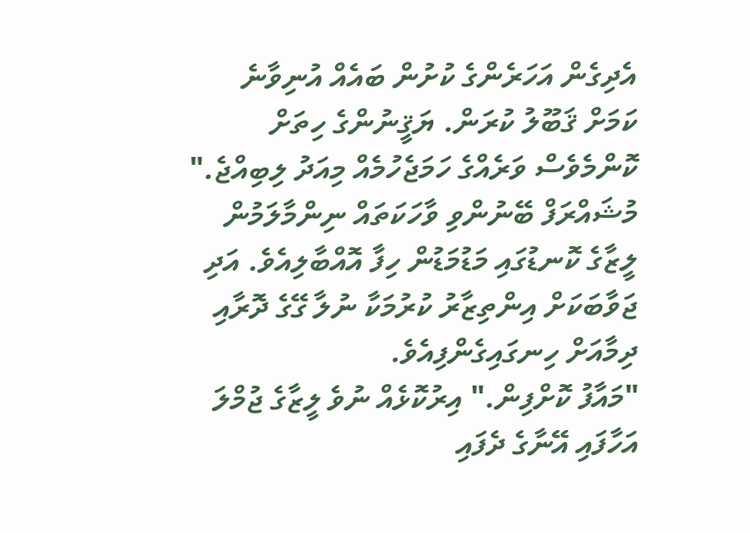އެދިގެން އަހަރެންގެ ކުށުން ބައެއް އުނިވާނެ ކަމަށް ޤަބޫލު ކުރަން. ޔަޤީނުންގެ ހިތަށް ކޮންމެވެސް ވަރެއްގެ ހަމަޖެހުމެއް މިއަދު ލިބިއްޖެ." މުޝައްރަފް ބޭނުންވި ވާހަކަތައް ނިންމާލަމުން ލީޒާގެ ކޮނޑުގައި މަޑުމަޑުން ހިފާ އޮއްބާލިއެވެ. އަދި ޖަވާބަކަށް އިންތިޒާރު ކުރުމަކާ ނުލާ ގޭގެ ދޮރާއި ދިމާއަށް ހިނގައިގެންފިއެވެ.
"މައާފު ކޮށްފިން." އިރުކޮޅެއް ނުވެ ލީޒާގެ ޖުމްލަ އަހާފައި އޭނާގެ ދެފައި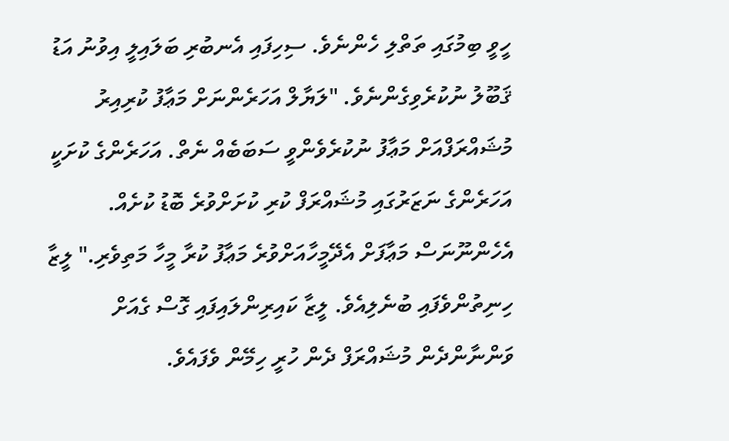ހީވީ ބިމުގައި ތަތްލި ހެންނެވެ. ސިހިފައި އެނބުރި ބަލައިލީ އިވުނު އަޑު ޤަބޫލު ނުކުރެވިގެންނެވެ. "ލަޔާލް އަހަރެންނަށް މަޢާފު ކުރިއިރު މުޝައްރަފްއަށް މަޢާފު ނުކުރެވެންވީ ސަބަބެއް ނެތް. އަހަރެންގެ ކުށަކީ އަހަރެންގެ ނަޒަރުގައި މުޝައްރަފް ކުރި ކުށަށްވުރެ ބޮޑު ކުށެއް. އެހެންނޫނަސް މަޢާފަށް އެދޭމީހާއަށްވުރެ މަޢާފު ކުރާ މީހާ މަތިވެރި." ލީޒާ ހިނިތުންވެފައި ބުނެލިއެވެ. ލީޒާ ކައިރިންލައިފައި ގޮސް ގެއަށް ވަންނާންދެން މުޝައްރަފް ދެން ހުރީ ހިމޭން ވެފައެވެ.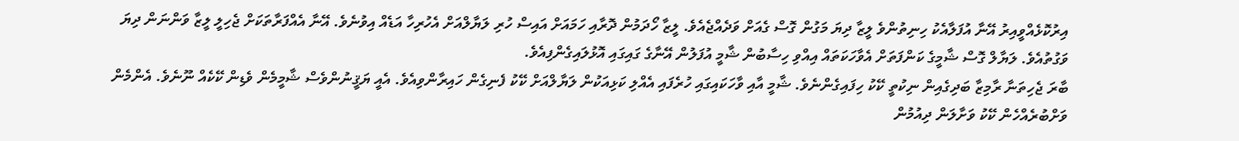އިރުކޮޅެއްވީއިރު އޭނާ އުފަލާއެކު ހިނިތުންވެ ލީޒާ ދިޔަ މަގުން ގޮސް ގެއަށް ވަދެއްޖެއެވެ. ލީޒާ ހޯދަމުން ދޮރާއި ހަމައަށް އައިސް ހުރި ލަޔާލްއަށް އެހުރިހާ އަޑެއް އިވުނެވެ. އޭނާ އެއްފަރާތަކަށް ޖެހިލީ ލީޒާ ވަންނަން ދިޔަ ވަގުތުއެވެ. ލަޔާލް ގޮސް ޝާމީގެ ކަންފަތަށް އެވާހަކަތައް އިއްވި ހިސާބުން ޝާމީ އުފަލުން އޭނާގެ ގައިގައި އޮޅުލައިގެންފިއެވެ.
ބާރަ ޖެހިތަނާ ރާމިޒާ ބަދިގެއިން ނިކުތީ ކޭކު ހިފައިގެންނެވެ. ޝާމީ އާއި ވާހަކައިގައި ހުރެފައި އެއްލި ކަޅިއަކުން ލަޔާލްއަށް ކޭކު ފެނިގެން ހައިރާންވިއެވެ. އެއީ ޔަޤީނުންވެސް ޝާމީމެން ވެޑިން ކޭކެއް ނޫނެވެ. އެންމެން ވަށްބުރެއްހެން ކޭކު ވަށާލަން ދިއުމުން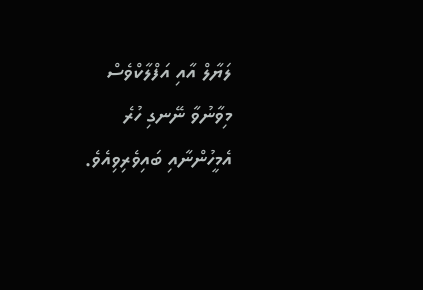ލަޔާލް އާއި އަފްލާކްވެސް މިވާނުވާ ނޭނގި ހުރެ އެމީހުންނާއި ބައިވެރިވިއެވެ.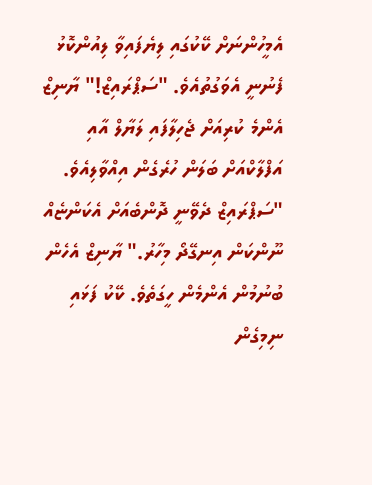އެމީހުންނަށް ކޭކުގައި ލިޔެފައިވާ ލިއުންކޮޅު ފެނުނީ އެވަގުތުއެވެ. "ސަޕްރައިޒް!" ޔާނިޒް އެންމެ ކުރިއަށް ޖެހިލާފައި ލަޔާލް އާއި އަފްލާކްއަށް ބަލަން ހުރެގެން އިއްވާލިއެވެ. "ސަޕްރައިޒް ދެވޭނީ ދޮންބެއަށް އެކަންޏެއް ނޫންކަން އިނގޭދޯ މިހާރު." ޔާނިޒް އެހެން ބުނުމުން އެންމެން ހީގަތެވެ. ކޭކު ފަޅައި ނިމިގެން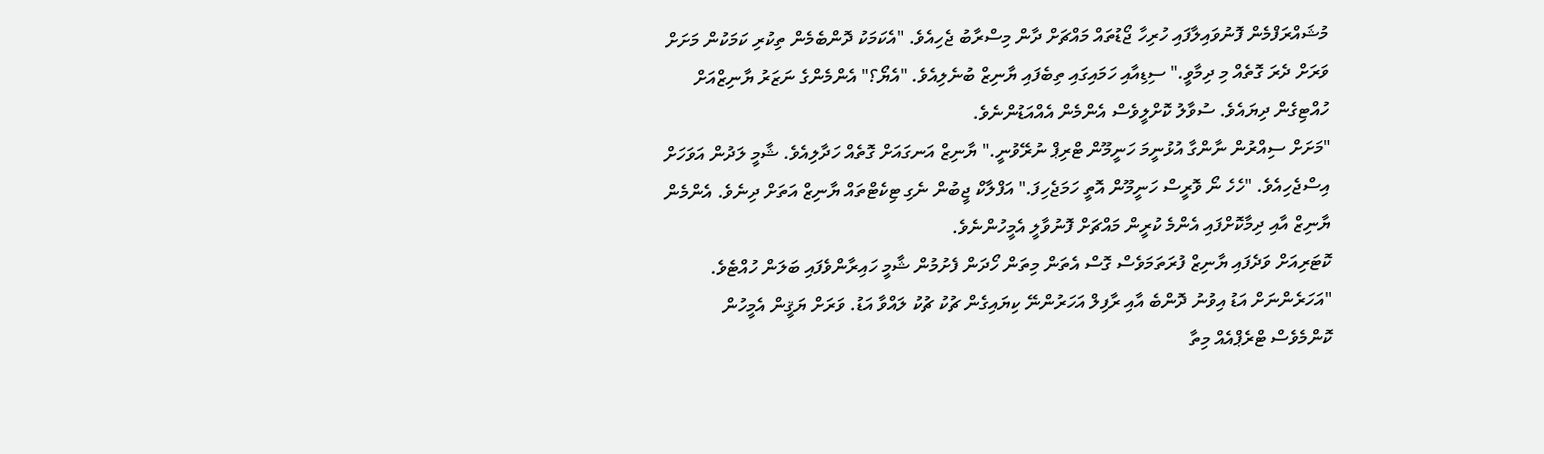މުޝައްރަފްމެން ފޮނުވައިލާފައި ހުރިހާ ޖޯޑުތައް މައްޗަށް ދާން މިސްރާބު ޖެހިއެވެ. "އެކަމަކު ދޮންބެމެން ތިކުރި ކަމަކުން މަށަށް ވަރަށް ދެރަ ގޮތެއް މި ދިމާވީ." ސިޑިއާއި ހަމައިގައި ތިބެފައި ޔާނިޒް ބުނެލިއެވެ. "އެޔޯ؟" އެންމެންގެ ނަޒަރު ޔާނިޒްއަށް ހުއްޓިގެން ދިޔައެވެ. ސުވާލު ކޮށްލީވެސް އެންމެން އެއްއަޑުންނެވެ.
"މަށަށް ސިއްރުން ނާންގާ އުޅުނީމަ ހަނީމޫން ޓްރިޕް ނުރޭވުނީ." ޔާނިޒް އަނގައަށް ގޮތެއް ހަދާލިއެވެ. ޝާމީ ލަދުން އަވަހަށް އިސްޖެހިއެވެ. "ހެހެ ނޯ ވޮރީސް ހަނީމޫން އޮތީ ހަމަޖެހިފަ." އަފްލާކް ޖީބުން ނެގި ޓިކެޓްތައް ޔާނިޒް އަތަށް ދިނެވެ. އެންމެން ޔާނިޒް އާއި ދިމާކޮށްފައި އެންމެ ކުރީން މައްޗަށް ފޮނުވާލީ އެމީހުންނެވެ.
ކޮޓަރިއަށް ވަދެފައި ޔާނިޒް ފުރަތަމަވެސް ގޮސް އެތަން މިތަން ހޯދަން ފެށުމުން ޝާމީ ހައިރާންވެފައި ބަލަން ހުއްޓެވެ. "އަހަރެންނަށް އަޑު އިވުނު ދޮންބެ އާއި ރާފިލް އަހަރުންނޭ ކިޔައިގެން ޗުކު ޗުކު ލައްވާ އަޑު. ވަރަށް ޔަޤީން އެމީހުން ކޮންމެވެސް ޓްރެޕްއެއް މިތާ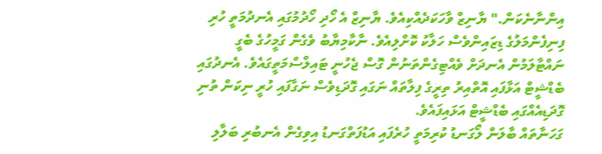އިންނާނެކަން." ޔާނިޒް ވާހަކަދެއްކިއެވެ. ޔާނިޒް އެ ހޯދި ހޯދުމުގައި އެނދުމަތީ ހުރި ފިނިފެންމަލުގެ ޑިޒައިންވެސް ހަލާކު ކޮށްލިއެވެ. ނާކާމިޔާބު ވެގެން ގަމީހުގެ ބެގީ ނައްޓާލަމުން އެނދަށް ވެއްޓިގެންތަނުން ގޮސް ޖެހުނީ ޓައިލްސްމަތީގައެވެ. އެނދުގައި ބެޑްޝީޓް އަޅާފައި އޮތްއިރު ތިރީގެ ފިލާތައް ނަގައި ގޮދަޑިވެސް ނަގާފައި ހުރީ ނިކަން ތުނި ގޮދަޑިއެއްގައި ބެޑްޝީޓް އަޅައިފައެވެ.
ގަހަނާތައް ބާލަން ލޯގަނޑު ކުރިމަތީ ހުރެފައި އަޑުފަތްގަނޑު އިވިގެން އެނބުރި ބަލާލި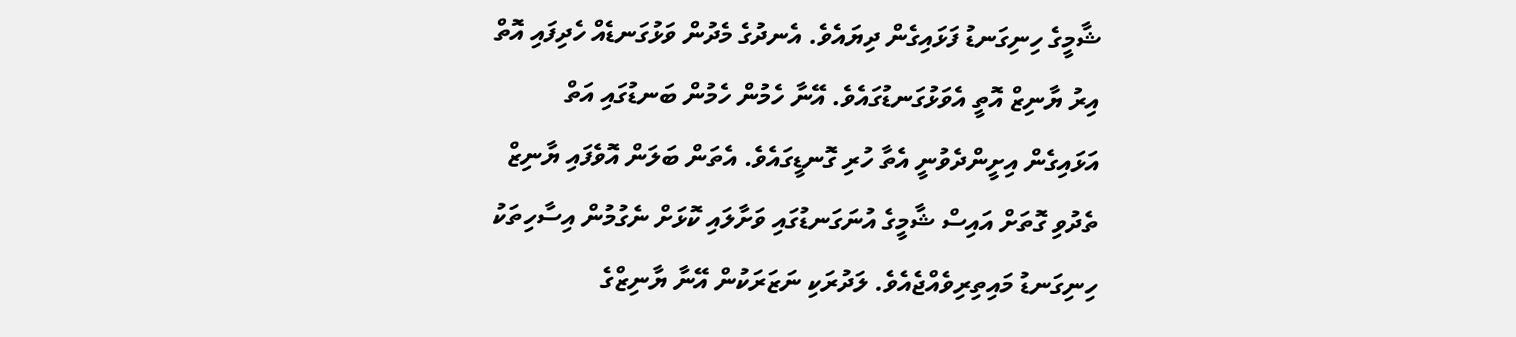ޝާމީގެ ހިނިގަނޑު ފަޅައިގެން ދިޔައެވެ. އެނދުގެ މެދުން ވަޅުގަނޑެއް ހެދިފައި އޮތް އިރު ޔާނިޒް އޮތީ އެވަޅުގަނޑުގައެވެ. އޭނާ ހެމުން ހެމުން ބަނޑުގައި އަތް އަޅައިގެން އިށީންދެވުނީ އެތާ ހުރި ގޮނޑީގައެވެ. އެތަން ބަލަން އޮވެފައި ޔާނިޒް ތެދުވި ގޮތަށް އައިސް ޝާމީގެ އުނަގަނޑުގައި ވަށާލައި ކޮޅަށް ނެގުމުން އިސާހިތަކު ހިނިގަނޑު މައިތިރިވެއްޖެއެވެ. ލަދުރަކި ނަޒަރަކުން އޭނާ ޔާނިޒްގެ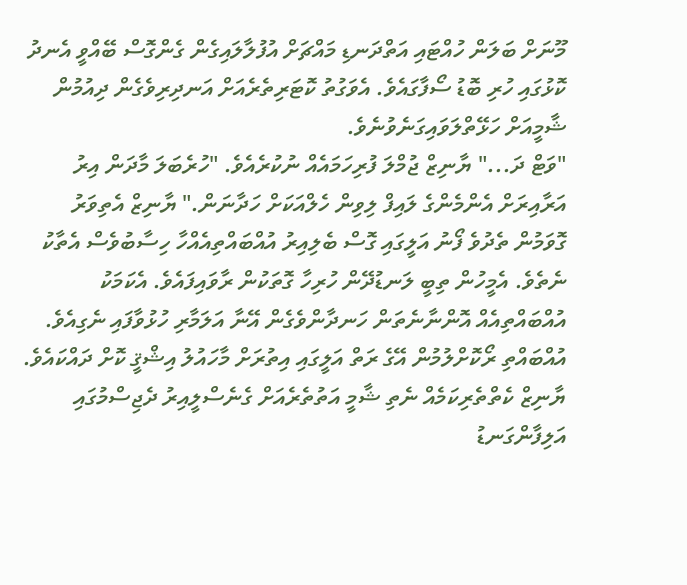މޫނަށް ބަލަން ހުއްޓައި އަތްދަނޑި މައްޗަށް އުފުލާލައިގެން ގެންގޮސް ބޭއްވީ އެނދު ކޮޅުގައި ހުރި ބޮޑު ސޯފާގައެވެ. އެވަގުތު ކޮޓަރިތެރެއަށް އަނދިރިވެގެން ދިއުމުން ޝާމީއަށް ހަޅޭތްލަވައިގަނެވުނެވެ.
"ވަޓް ދަ..." ޔާނިޒް ޖުމްލަ ފުރިހަމައެއް ނުކުރެއެވެ. "ހުރެބަލަ މާދަން އިރު އަރާއިރަށް އެންމެންގެ ލައިފް ލިވިން ހެލްއަކަށް ހަދާނަން." ޔާނިޒް އެތިވަރު ގޮވަމުން ތެދުވެ ފޯނު އަލީގައި ގޮސް ބެލިއިރު އުއްބައްތިއެއްހާ ހިސާބުވެސް އެތާކު ނެތެވެ. އެމީހުން ތިބީ ލަނޑުދޭން ހުރިހާ ގޮތަކުން ރާވައިފައެވެ. އެކަމަކު އުއްބައްތިއެއް އޮންނާނެތަން ހަނދާންވެގެން އޭނާ އަލަމާރި ހުޅުވާފައި ނެގިއެވެ. އުއްބައްތި ރޯކޮށްލުމުން އޭގެ ރަތް އަލީގައި އިތުރަށް މާހައުލު އިޝްޤީ ކޮށް ދައްކައެވެ. ޔާނިޒް ކެތްތެރިކަމެއް ނެތި ޝާމީ އަތުތެރެއަށް ގެނެސްލީއިރު ދެޖިސްމުގައި އަލިފާންގަނޑު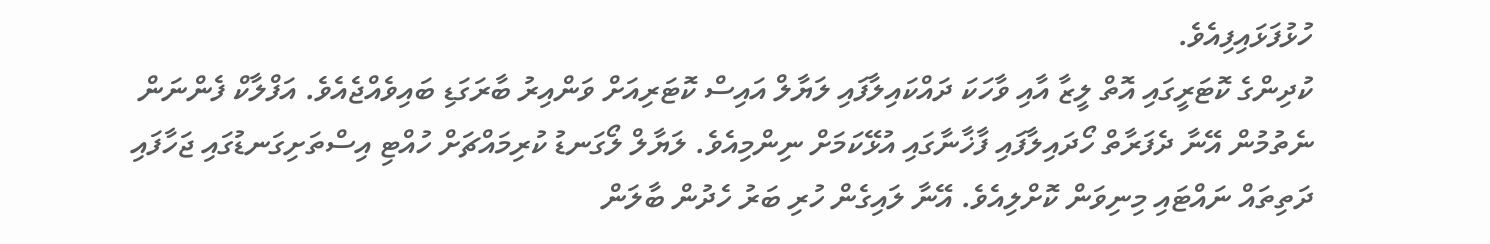ހުޅުފަޅައިފިއެވެ.
ކުދިންގެ ކޮޓަރީގައި އޮތް ލީޒާ އާއި ވާހަކަ ދައްކައިލާފައި ލަޔާލް އައިސް ކޮޓަރިއަށް ވަންއިރު ބާރަގަޑި ބައިވެއްޖެއެވެ. އަފްލާކް ފެންނަން ނެތުމުން އޭނާ ދެފަރާތް ހޯދައިލާފައި ފާޚާނާގައި އުޅޭކަމަށް ނިންމިއެވެ. ލަޔާލް ލޯގަނޑު ކުރިމައްޗަށް ހުއްޓި އިސްތަށިގަނޑުގައި ޖަހާފައި ދަތިތައް ނައްޓައި މިނިވަން ކޮށްލިއެވެ. އޭނާ ލައިގެން ހުރި ބަރު ހެދުން ބާލަން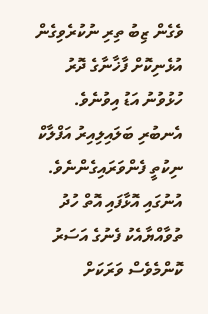ވެގެން ޒިބު ތިރި ނުކުރެވިގެން އުޅެނިކޮށް ފާޚާނާގެ ދޮރު ހުޅުވުނު އަޑު އިވުނެވެ. އެނބުރި ބަލައިލިއިރު އަފްލާކް ނިކުތީ ފެންވަރައިގެންނެވެ. އުނުގައި އޮޅާފައި އޮތް ހުދު ތުވާއްޔާއެކު ފެނުގެ އަސަރު ކޮންމެވެސް ވަރަކަށް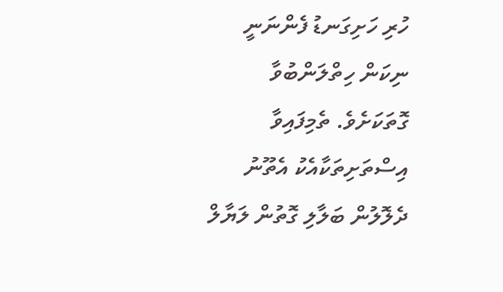ހުރި ހަށިގަނޑު ފެންނަނީ ނިކަން ހިތްލަންބުވާ ގޮތަކަށެވެ. ތެމިފައިވާ އިސްތަށިތަކާއެކު އެތޫނު ދެލޮލުން ބަލާލި ގޮތުން ލަޔާލް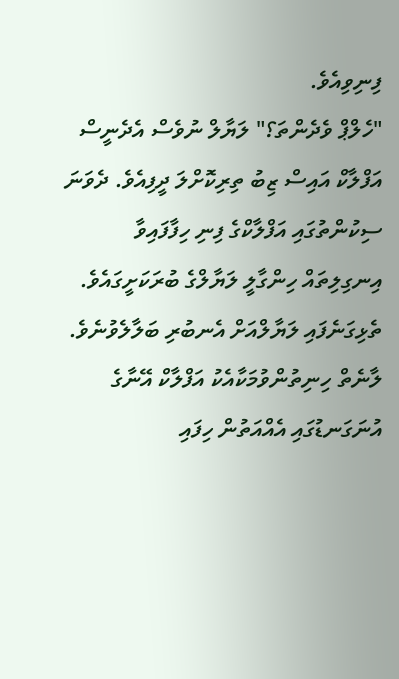ފިނިވިއެވެ.
"ހެލްޕް ވެދެންތަ؟" ލަޔާލް ނުވެސް އެދެނީސް އަފްލާކް އައިސް ޒިބު ތިރިކޮށްލަ ދީފިއެވެ. ދެވަނަ ސިކުންތުގައި އަފްލާކްގެ ފިނި ހިފާފައިވާ އިނގިލިތައް ހިންގާލީ ލަޔާލްގެ ބުރަކަށީގައެވެ. ތެޅިގަނެފައި ލަޔާލްއަށް އެނބުރި ބަލާލެވުނެވެ. ލާނެތް ހިނިތުންވުމަކާއެކު އަފްލާކް އޭނާގެ އުނަގަނޑުގައި އެއްއަތުން ހިފައި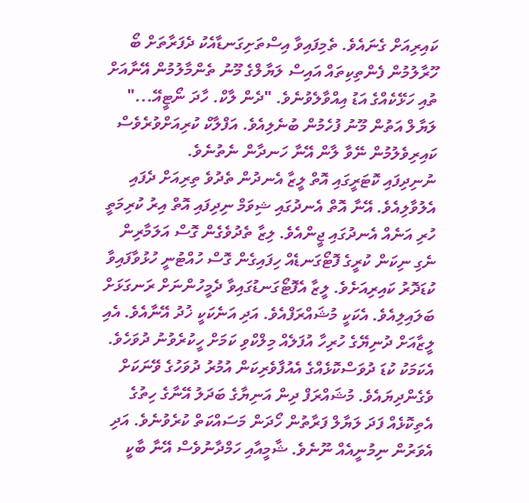ކައިރިއަށް ގެނައެވެ. ތެމިފައިވާ އިސްތަށިގަނޑާއެކު ދެފަރާތަށް ބޯ ހޫރާލުމުން ފެންތިކިތައް އައިސް ލަޔާލްގެ މޫނު ތެންމާލުމުން އޭނާއަށް ތުއި ހަޅޭކެއްގެ އަޑު އިއްވާލެވުނެވެ. "ދެން ލާކް. ހާދަ ނޯޓީއޭ..." ލަޔާލް އަތުން މޫނު ފުހެމުން ބުނެލިއެވެ. އަފްލާކް ކުރިއަށްވުރެވެސް ކައިރިވެލުމުން ނޭވާ ލާން އޭނާ ހަނދާން ނެތުނެވެ.
ނުނިދިފައި ކޮޓަރީގައި އޮތް ލީޒާ އެނދުން ތެދުވެ ތިރިއަށް ދެފައި އެލުވާލިއެވެ. އޭނާ އޮތް އެނދުގައި ޝިވަމް ނިދިފައި އޮތް އިރު ކުރިމަތީ ހުރި އަނެއް އެނދުގައި ޖީންއެވެ. ލިޒާ ތެދުވެގެން ގޮސް އަލަމާރިން ނެގި ނިކަން ކުރީގެ ފޮޓޯގަނޑެއް ހިފައިގެން ގޮސް ހުއްޓުނީ ހުޅުވާފައިވާ ކުޑަދޮރު ކައިރިއަށެވެ. ލީޒާ އެފޮޓޯގަނޑުގައިވާ ދެމީހުންނަށް ރަނގަޅަށް ބަލައިލިއެވެ. އެކަކީ މުޝައްރަފްއެވެ. އަދި އަނެކަކީ ޚުދު އޭނާއެވެ. އެއި ލީޒާއަށް ދުނިޔޭގެ ހުރިހާ އުފަލެއް މިލްކްވި ކަމަށް ހީކުރެވުނު ދުވަހެވެ. އެކަމަކު ކުޑަ ދުވަސްކޮޅެއްގެ އެއުފާވެރިކަން އުމުރު ދުވަހުގެ ވޭނަކަށް ވެގެންދިޔައެވެ. މުޝައްރަފް ދިން އަނިޔާގެ ބަދަލު އޭނާގެ ހިތުގެ އެތިކޮޅެއް ފަދަ ލަޔާލް ފަރާތުން ހޯދަން މަސައްކަތް ކުރެވުނެވެ. އަދި އެވަރުން ނިމުނީއެއް ނޫނެވެ. ޝާމީއާއި ހަމްދާނުވެސް އޭނާ ބާކީ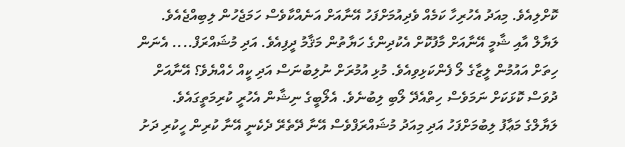ކޮށްލިއެވެ. މިއަދު އެހުރިހާ ކަމެއް ވެދިއުމަށްފަހު އޭނާއަށް އަނެއްކާވެސް ހަމަޖެހުން ލިބިއްޖެއެވެ. ލަޔާލް އާއި ޝާމީ އޭނާއަށް މާފުކޮށް އެކުދިންގެ ހަޔާތުން މަޤާމު ދީފިއެވެ. އަދި މުޝައްރަފް.... އެނަން ހިތަށް އައުމުން ލީޒާގެ ލޯ ފެންކަޅިވިއެވެ. މުޅި އުމުރަށް ނުލިބުނަސް އަދި ކީއް ހެއްޔެވެ؟ އޭނާއަށް ދުވަސް ކޮޅަކަށް ނަމަވެސް ހިތްއެދޭ ލޯބި ލިބުނެވެ. އެލޯބީގެ ނިޝާން އެހުރީ ކުރިމަތީގައެވެ. ލަޔާލްގެ މަޢާފު ލިބުމަށްފަހު އަދި މިއަދު މުޝައްރަފްވެސް އޭނާ ދޭތެރޭ ދެކެނީ އޭނާ ކުރިން ހީކުރި ދަށު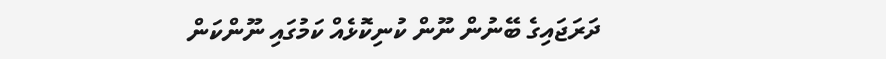ދަރަޖައިގެ ބޭނުން ނޫން ކުނިކޮޅެއް ކަމުގައި ނޫންކަން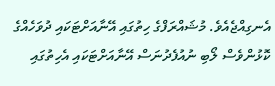އެނގިއްޖެއެވެ. މުޝައްރަފްގެ ހިތުގައި އޭނާއަށްޓަކައި ދުވަހެއްގެ ކޮޅުންވެސް ލޯބި ނުއުފެދުނަސް އޭނާއަށްޓަކައި އެހިތުގައި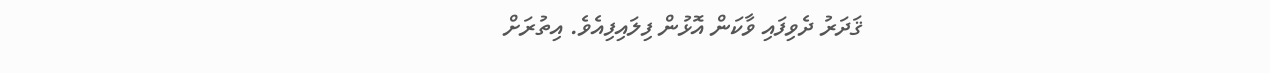ޤަދަރު ދެވިފައި ވާކަން އޮޅުން ފިލައިފިއެވެ. އިތުރަށް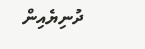ދުނިޔެއިން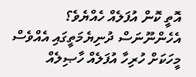އޮތީ ކޮން އުފަލެއް ހެއްޔެވެ؟ އެހެންނޫނަސް ދުނިޔެމަތީގައި އެއްވެސް މީހަކަށް ހުރިހާ އުފަލެއް ހާޞިލެއް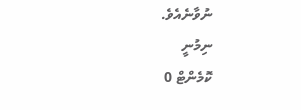ނުވާނެއެވެ.
ނިމުނީ
ކޮމެންޓް 0